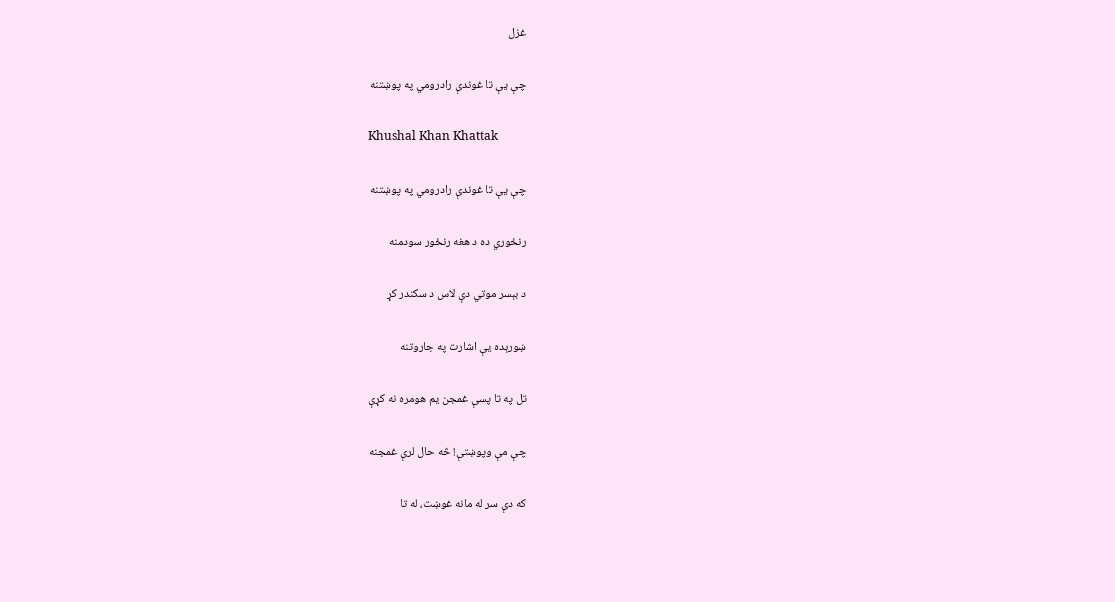غزل

چې يې تا غوندې رادرومي په پوښتنه

Khushal Khan Khattak

چې يې تا غوندې رادرومي په پوښتنه

رنځوري ده د هغه رنځور سودمنه

د بېسر موتي دې لاس د سکندر کړ

ښورېده يې اشارت په جاروتنه

تل په تا پسې غمجن يم هومره نه کړې

چې مې وپوښتې! څه حال لرې غمجنه

که دې سر له مانه غوښت، له تا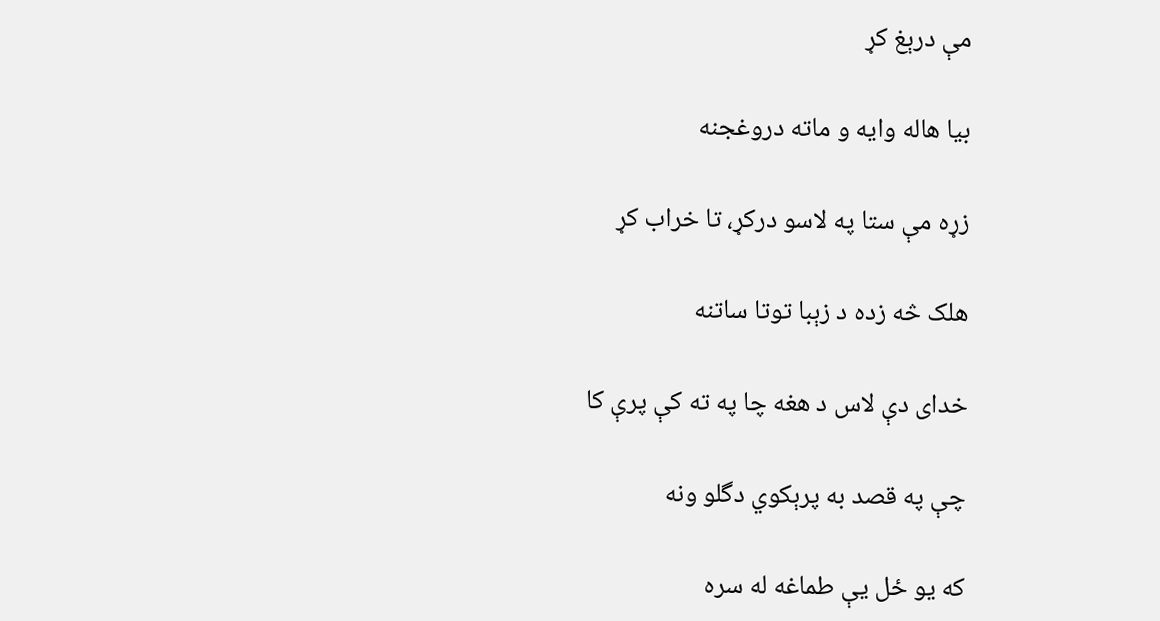مې درېغ کړ

بيا هاله وايه و ماته دروغجنه

زړه مې ستا په لاسو درکړ، تا خراب کړ

هلک څه زده د زېبا توتا ساتنه

خدای دې لاس د هغه چا په ته کې پرې کا

چې په قصد به پرېکوي دگلو ونه

که يو ځل يې طماغه له سره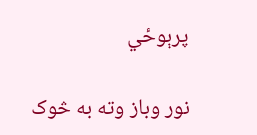پرېوځي

نور وباز وته به څوک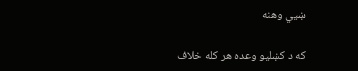ښيي وهنه

که د کښليو وعده هر کله خلاف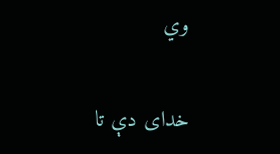وي

خدای دې تا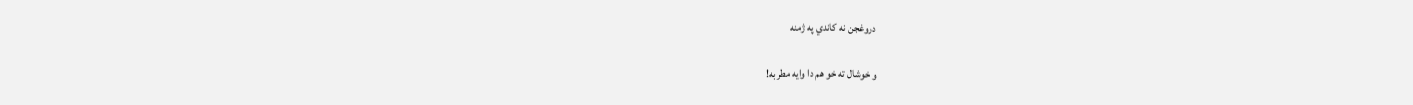دروغجن نه کاندي په ژمنه

و خوشال ته خو هم دا وايه مطربه!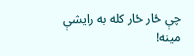چې ځار ځار کله به رايشې مينه!